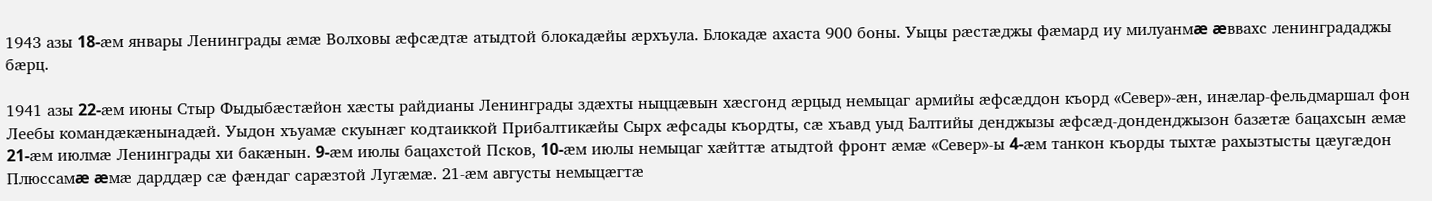1943 азы 18-æм январы Ленинграды æмæ Волховы æфсæдтæ атыдтой блокадæйы æрхъула. Блокадæ ахаста 900 боны. Уыцы рæстæджы фæмард иу милуанмæ æввахс ленинградаджы бæрц.

1941 азы 22-æм июны Стыр Фыдыбæстæйон хæсты райдианы Ленинграды здæхты ныццæвын хæсгонд æрцыд немыцаг армийы æфсæддон къорд «Север»-æн, инæлар-фельдмаршал фон Леебы командæкæнынадæй. Уыдон хъуамæ скуынæг кодтаиккой Прибалтикæйы Сырх æфсады къордты, сæ хъавд уыд Балтийы денджызы æфсæд-донденджызон базæтæ бацахсын æмæ 21-æм июлмæ Ленинграды хи бакæнын. 9-æм июлы бацахстой Псков, 10-æм июлы немыцаг хæйттæ атыдтой фронт æмæ «Север»-ы 4-æм танкон къорды тыхтæ рахызтысты цæугæдон Плюссамæ æмæ дарддæр сæ фæндаг сарæзтой Лугæмæ. 21-æм августы немыцæгтæ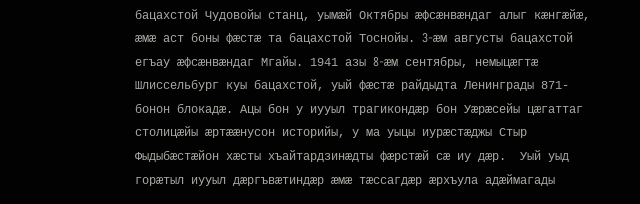бацахстой Чудовойы станц, уымæй Октябры æфсæнвæндаг алыг кæнгæйæ, æмæ аст боны фæстæ та бацахстой Тоснойы. 3-æм августы бацахстой егъау æфсæнвæндаг Мгайы. 1941 азы 8-æм сентябры, немыцæгтæ Шлиссельбург куы бацахстой, уый фæстæ райдыдта Ленинграды 871-бонон блокадæ. Ацы бон у иууыл трагикондæр бон Уæрæсейы цæгаттаг столицæйы æртææнусон историйы, у ма уыцы иурæстæджы Стыр Фыдыбæстæйон хæсты хъайтардзинæдты фæрстæй сæ иу дæр.  Уый уыд горæтыл иууыл дæргъвæтиндæр æмæ тæссагдæр æрхъула адæймагады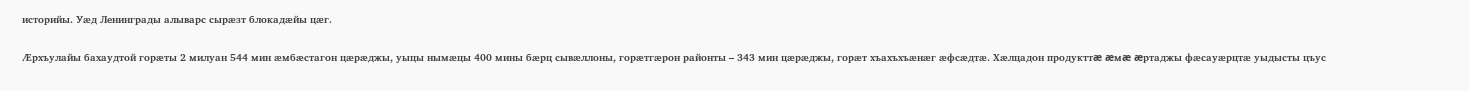историйы. Уæд Ленинграды алыварс сырæзт блокадæйы цæг.

Æрхъулайы бахаудтой горæты 2 милуан 544 мин æмбæстагон цæрæджы, уыцы нымæцы 400 мины бæрц сывæллоны, горæтгæрон районты – 343 мин цæрæджы, горæт хъахъхъæнæг æфсæдтæ. Хæлцадон продукттæ æмæ æртаджы фæсауæрцтæ уыдысты цъус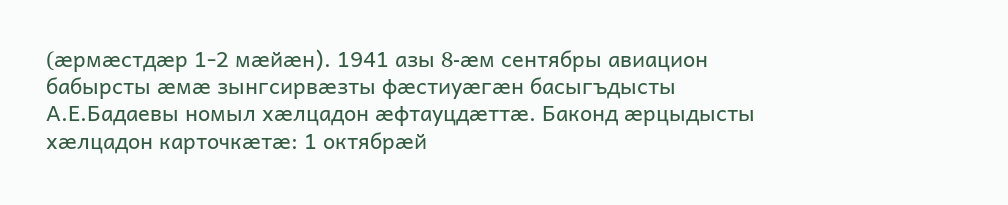(æрмæстдæр 1-2 мæйæн). 1941 азы 8-æм сентябры авиацион бабырсты æмæ зынгсирвæзты фæстиуæгæн басыгъдысты  А.Е.Бадаевы номыл хæлцадон æфтауцдæттæ. Баконд æрцыдысты хæлцадон карточкæтæ: 1 октябрæй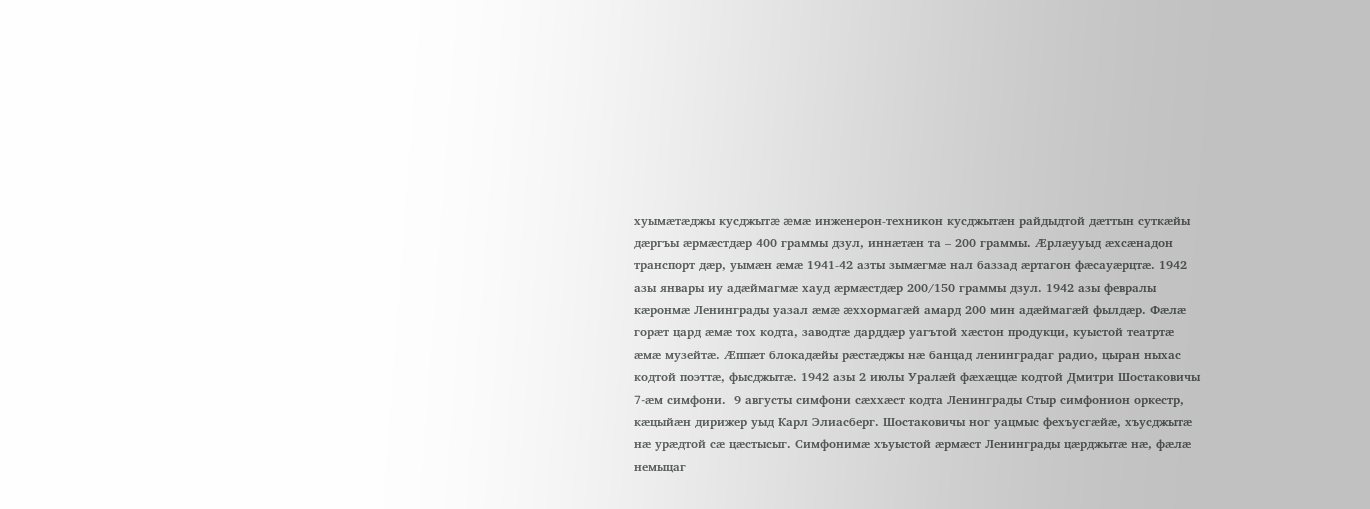хуымæтæджы кусджытæ æмæ инженерон-техникон кусджытæн райдыдтой дæттын суткæйы дæргъы æрмæстдæр 400 граммы дзул, иннæтæн та – 200 граммы. Æрлæууыд æхсæнадон транспорт дæр, уымæн æмæ 1941-42 азты зымæгмæ нал баззад æртагон фæсауæрцтæ. 1942 азы январы иу адæймагмæ хауд æрмæстдæр 200/150 граммы дзул. 1942 азы февралы кæронмæ Ленинграды уазал æмæ æххормагæй амард 200 мин адæймагæй фылдæр. Фæлæ горæт цард æмæ тох кодта, заводтæ дарддæр уагътой хæстон продукци, куыстой театртæ æмæ музейтæ. Æппæт блокадæйы рæстæджы нæ банцад ленинградаг радио, цыран ныхас кодтой поэттæ, фысджытæ. 1942 азы 2 июлы Уралæй фæхæццæ кодтой Дмитри Шостаковичы 7-æм симфони.  9 августы симфони сæххæст кодта Ленинграды Стыр симфонион оркестр, кæцыйæн дирижер уыд Карл Элиасберг. Шостаковичы ног уацмыс фехъусгæйæ, хъусджытæ нæ урæдтой сæ цæстысыг. Симфонимæ хъуыстой æрмæст Ленинграды цæрджытæ нæ, фæлæ немыцаг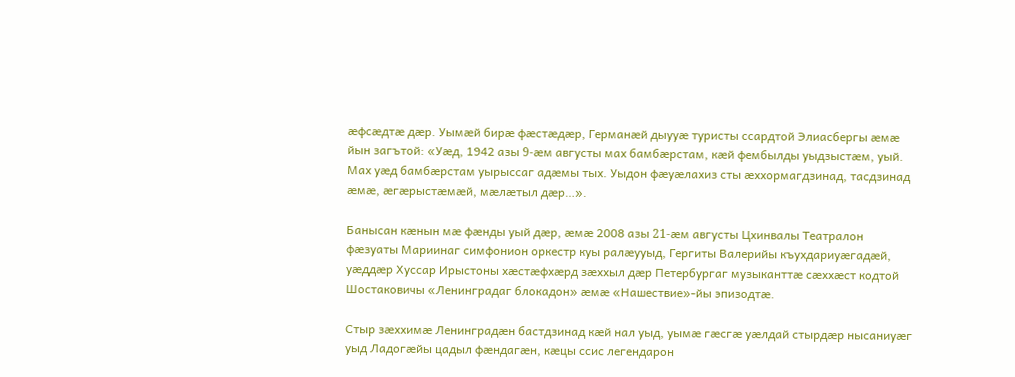æфсæдтæ дæр. Уымæй бирæ фæстæдæр, Германæй дыууæ туристы ссардтой Элиасбергы æмæ йын загътой: «Уæд, 1942 азы 9-æм августы мах бамбæрстам, кæй фембылды уыдзыстæм, уый. Мах уæд бамбæрстам уырыссаг адæмы тых. Уыдон фæуæлахиз сты æххормагдзинад, тасдзинад æмæ, æгæрыстæмæй, мæлæтыл дæр…».

Банысан кæнын мæ фæнды уый дæр, æмæ 2008 азы 21-æм августы Цхинвалы Театралон фæзуаты Мариинаг симфонион оркестр куы ралæууыд, Гергиты Валерийы къухдариуæгадæй, уæддæр Хуссар Ирыстоны хæстæфхæрд зæххыл дæр Петербургаг музыканттæ сæххæст кодтой Шостаковичы «Ленинградаг блокадон» æмæ «Нашествие»-йы эпизодтæ.

Стыр зæххимæ Ленинградæн бастдзинад кæй нал уыд, уымæ гæсгæ уæлдай стырдæр нысаниуæг уыд Ладогæйы цадыл фæндагæн, кæцы ссис легендарон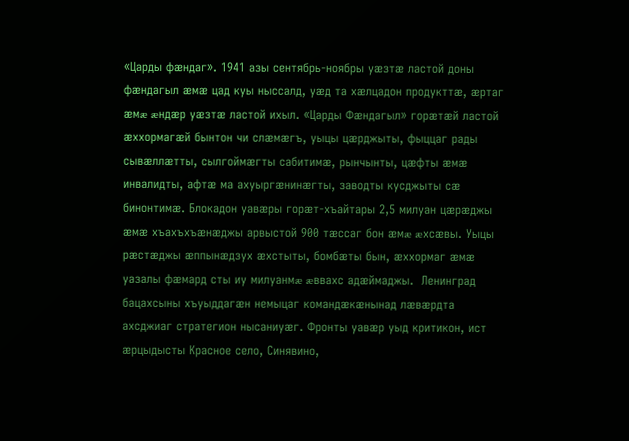«Царды фæндаг». 1941 азы сентябрь-ноябры уæзтæ ластой доны фæндагыл æмæ цад куы ныссалд, уæд та хæлцадон продукттæ, æртаг æмæ æндæр уæзтæ ластой ихыл. «Царды Фæндагыл» горæтæй ластой æххормагæй бынтон чи слæмæгъ, уыцы цæрджыты, фыццаг рады сывæллæтты, сылгоймæгты сабитимæ, рынчынты, цæфты æмæ инвалидты, афтæ ма ахуыргæнинæгты, заводты кусджыты сæ бинонтимæ. Блокадон уавæры горæт-хъайтары 2,5 милуан цæрæджы æмæ хъахъхъæнæджы арвыстой 900 тæссаг бон æмæ æхсæвы. Уыцы рæстæджы æппынæдзух æхстыты, бомбæты бын, æххормаг æмæ уазалы фæмард сты иу милуанмæ æввахс адæймаджы.  Ленинград бацахсыны хъуыддагæн немыцаг командæкæнынад лæвæрдта ахсджиаг стратегион нысаниуæг. Фронты уавæр уыд критикон, ист æрцыдысты Красное село, Синявино,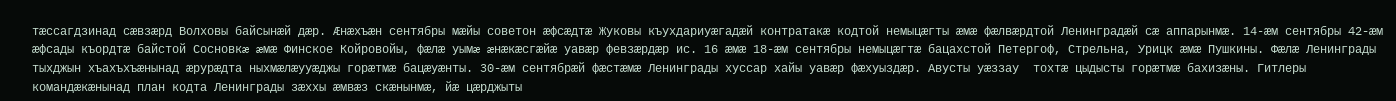тæссагдзинад сæвзæрд Волховы байсынæй дæр. Æнæхъæн сентябры мæйы советон æфсæдтæ Жуковы къухдариуæгадæй контратакæ кодтой немыцæгты æмæ фæлвæрдтой Ленинградæй сæ аппарынмæ. 14-æм сентябры 42-æм æфсады къордтæ байстой Сосновкæ æмæ Финское Койровойы, фæлæ уымæ æнæкæсгæйæ уавæр февзæрдæр ис. 16 æмæ 18-æм сентябры немыцæгтæ бацахстой Петергоф, Стрельна, Урицк æмæ Пушкины. Фæлæ Ленинграды тыхджын хъахъхъæнынад æрурæдта ныхмæлæууæджы горæтмæ бацæуæнты. 30-æм сентябрæй фæстæмæ Ленинграды хуссар хайы уавæр фæхуыздæр. Авусты уæззау  тохтæ цыдысты горæтмæ бахизæны. Гитлеры командæкæнынад план кодта Ленинграды зæххы æмвæз скæнынмæ, йæ цæрджыты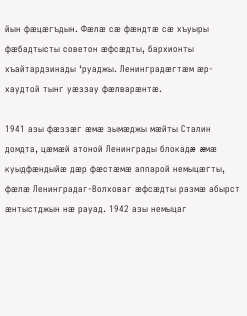йын фæцæгъдын. Фæлæ сæ фæндтæ сæ хъуыры фæбадтысты советон æфсæдты, бархионты хъайтардзинады ‘руаджы. Ленинградæгтæм æр-хаудтой тынг уæззау фæлварæнтæ.

1941 азы фæззæг æмæ зымæджы мæйты Сталин домдта, цæмæй атоной Ленинграды блокадæ æмæ куыдфæндыйæ дæр фæстæмæ аппарой немыцæгты, фæлæ Ленинградаг-Волховаг æфсæдты размæ абырст æнтыстджын нæ рауад. 1942 азы немыцаг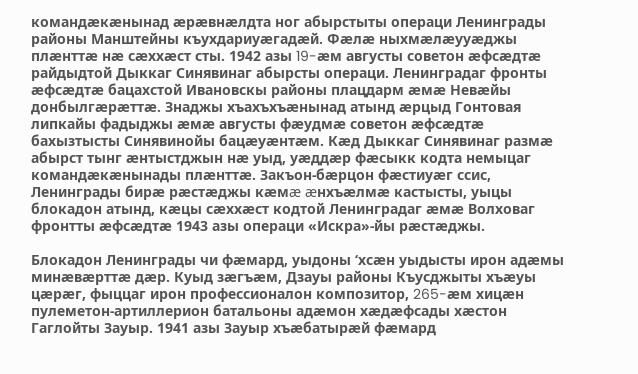командæкæнынад æрæвнæлдта ног абырстыты операци Ленинграды районы Манштейны къухдариуæгадæй. Фæлæ ныхмæлæууæджы плæнттæ нæ сæххæст сты. 1942 азы 19-æм августы советон æфсæдтæ райдыдтой Дыккаг Синявинаг абырсты операци. Ленинградаг фронты æфсæдтæ бацахстой Ивановскы районы плацдарм æмæ Невæйы донбылгæрæттæ. Знаджы хъахъхъæнынад атынд æрцыд Гонтовая липкайы фадыджы æмæ августы фæудмæ советон æфсæдтæ бахызтысты Синявинойы бацæуæнтæм. Кæд Дыккаг Синявинаг размæ абырст тынг æнтыстджын нæ уыд, уæддæр фæсыкк кодта немыцаг командæкæнынады плæнттæ. Закъон-бæрцон фæстиуæг ссис, Ленинграды бирæ рæстæджы кæмæ æнхъæлмæ кастысты, уыцы блокадон атынд, кæцы сæххæст кодтой Ленинградаг æмæ Волховаг фронтты æфсæдтæ 1943 азы операци «Искра»-йы рæстæджы.

Блокадон Ленинграды чи фæмард, уыдоны ‘хсæн уыдысты ирон адæмы минæвæрттæ дæр. Куыд зæгъæм, Дзауы районы Къусджыты хъæуы цæрæг, фыццаг ирон профессионалон композитор, 265-æм хицæн пулеметон-артиллерион батальоны адæмон хæдæфсады хæстон Гаглойты Зауыр. 1941 азы Зауыр хъæбатырæй фæмард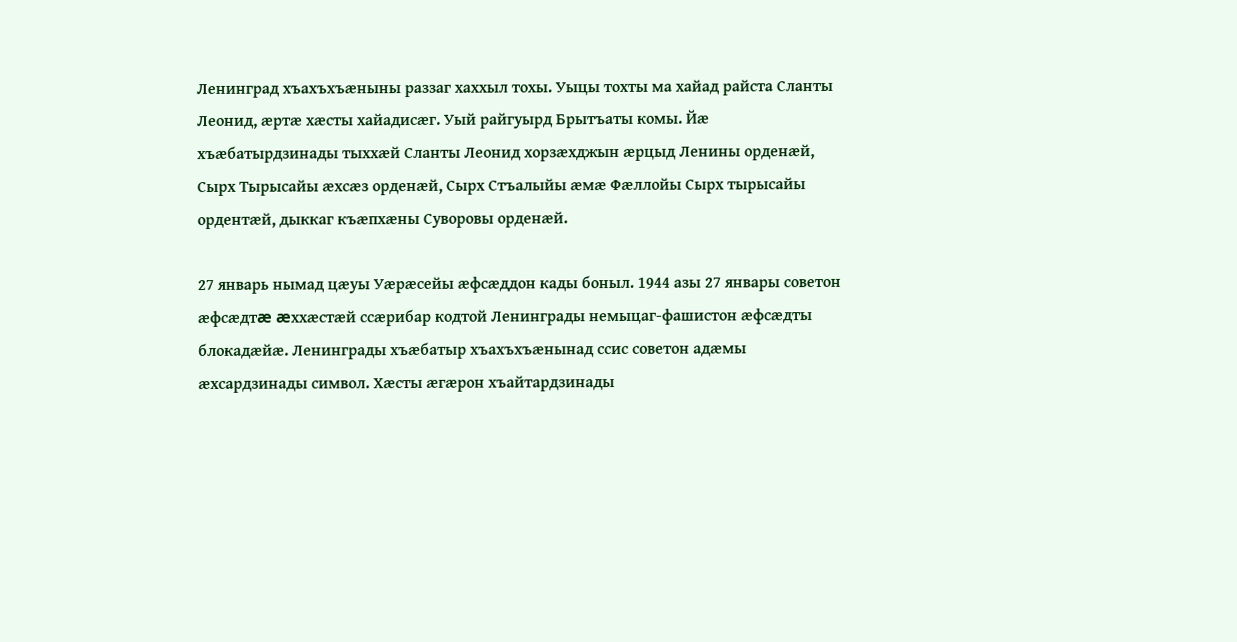Ленинград хъахъхъæныны раззаг хаххыл тохы. Уыцы тохты ма хайад райста Сланты Леонид, æртæ хæсты хайадисæг. Уый райгуырд Брытъаты комы. Йæ хъæбатырдзинады тыххæй Сланты Леонид хорзæхджын æрцыд Ленины орденæй, Сырх Тырысайы æхсæз орденæй, Сырх Стъалыйы æмæ Фæллойы Сырх тырысайы ордентæй, дыккаг къæпхæны Суворовы орденæй.

27 январь нымад цæуы Уæрæсейы æфсæддон кады боныл. 1944 азы 27 январы советон æфсæдтæ æххæстæй ссæрибар кодтой Ленинграды немыцаг-фашистон æфсæдты блокадæйæ. Ленинграды хъæбатыр хъахъхъæнынад ссис советон адæмы æхсардзинады символ. Хæсты æгæрон хъайтардзинады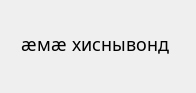æмæ хиснывонд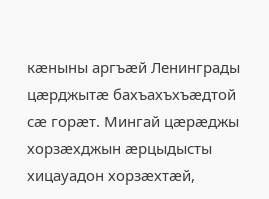кæныны аргъæй Ленинграды цæрджытæ бахъахъхъæдтой сæ горæт. Мингай цæрæджы хорзæхджын æрцыдысты хицауадон хорзæхтæй,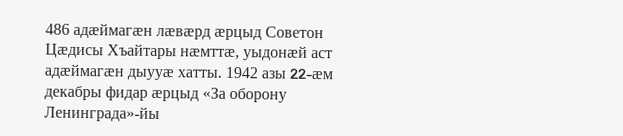486 адæймагæн лæвæрд æрцыд Советон Цæдисы Хъайтары нæмттæ, уыдонæй аст адæймагæн дыууæ хатты. 1942 азы 22-æм декабры фидар æрцыд «За оборону Ленинграда»-йы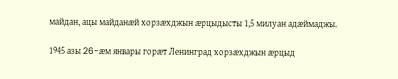майдан, ацы майданæй хорзæхджын æрцыдысты 1,5 милуан адæймаджы.

1945 азы 26-æм январы горæт Ленинград хорзæхджын æрцыд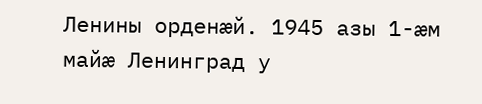Ленины орденæй. 1945 азы 1-æм майæ Ленинград у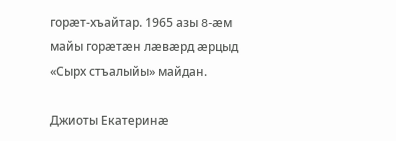горæт-хъайтар. 1965 азы 8-æм майы горæтæн лæвæрд æрцыд «Сырх стъалыйы» майдан.

Джиоты Екатеринæ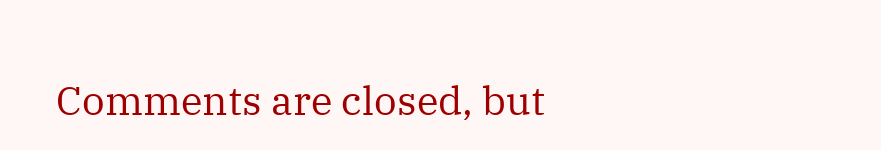Comments are closed, but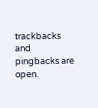trackbacks and pingbacks are open.